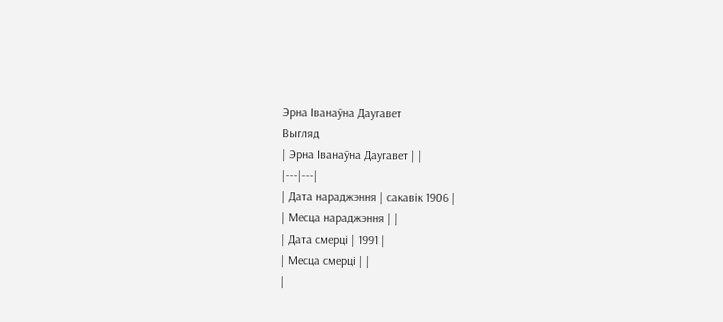Эрна Іванаўна Даугавет
Выгляд
| Эрна Іванаўна Даугавет | |
|---|---|
| Дата нараджэння | сакавік 1906 |
| Месца нараджэння | |
| Дата смерці | 1991 |
| Месца смерці | |
|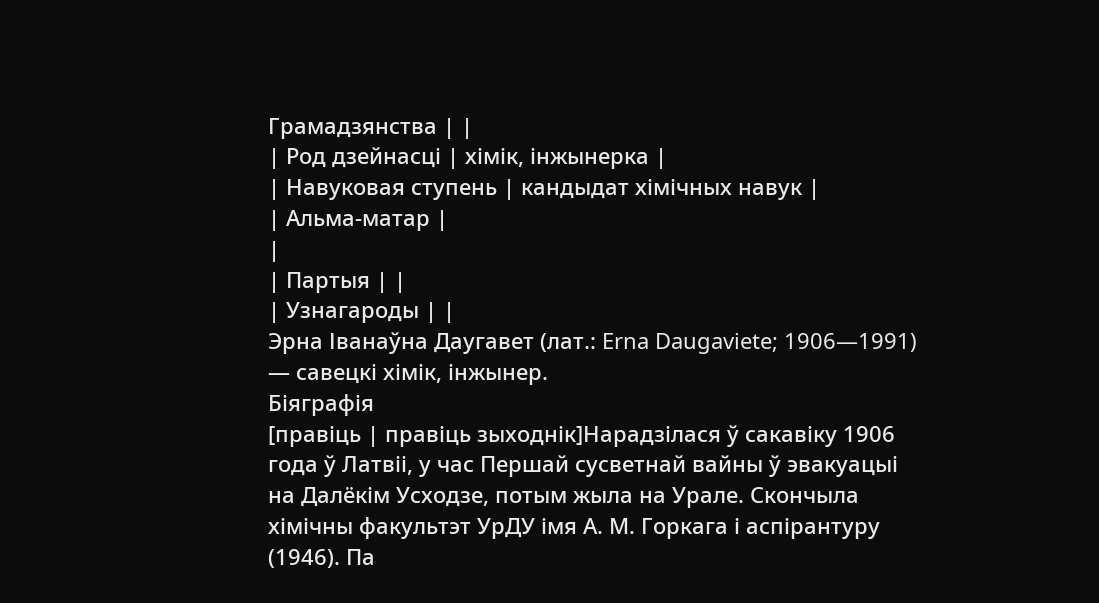Грамадзянства | |
| Род дзейнасці | хімік, інжынерка |
| Навуковая ступень | кандыдат хімічных навук |
| Альма-матар |
|
| Партыя | |
| Узнагароды | |
Эрна Іванаўна Даугавет (лат.: Erna Daugaviete; 1906—1991) — савецкі хімік, інжынер.
Біяграфія
[правіць | правіць зыходнік]Нарадзілася ў сакавіку 1906 года ў Латвіі, у час Першай сусветнай вайны ў эвакуацыі на Далёкім Усходзе, потым жыла на Урале. Скончыла хімічны факультэт УрДУ імя А. М. Горкага і аспірантуру (1946). Па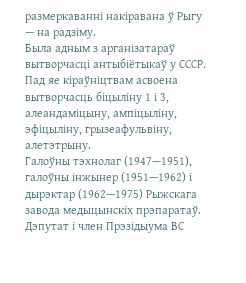размеркаванні накіравана ў Рыгу — на радзіму.
Была адным з арганізатараў вытворчасці антыбіётыкаў у СССР. Пад яе кіраўніцтвам асвоена вытворчасць біцыліну 1 і 3, алеандаміцыну, ампіцыліну, эфіцыліну, грызеафульвіну, алетэтрыну.
Галоўны тэхнолаг (1947—1951), галоўны інжынер (1951—1962) і дырэктар (1962—1975) Рыжскага завода медыцынскіх прэпаратаў. Дэпутат і член Прэзідыума ВС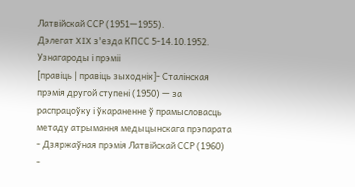Латвійскай ССР (1951—1955).
Дэлегат XIX з'езда КПСС 5-14.10.1952.
Узнагароды і прэміі
[правіць | правіць зыходнік]- Сталінская прэмія другой ступені (1950) — за распрацоўку і ўкараненне ў прамысловасць метаду атрымання медыцынскага прэпарата
- Дзяржаўная прэмія Латвійскай ССР (1960)
-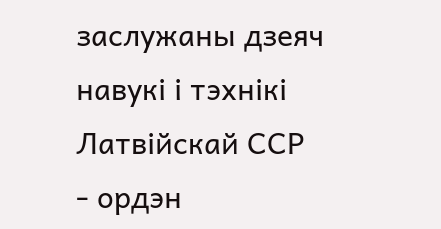заслужаны дзеяч навукі і тэхнікі Латвійскай ССР
- ордэн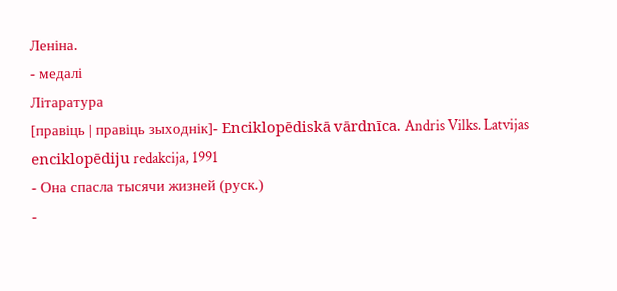Леніна.
- медалі
Літаратура
[правіць | правіць зыходнік]- Enciklopēdiskā vārdnīca. Andris Vilks. Latvijas enciklopēdiju redakcija, 1991
- Она спасла тысячи жизней (руск.)
-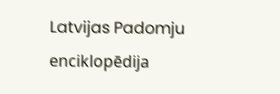Latvijas Padomju enciklopēdija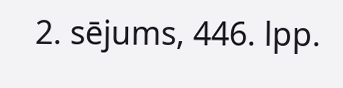2. sējums, 446. lpp.